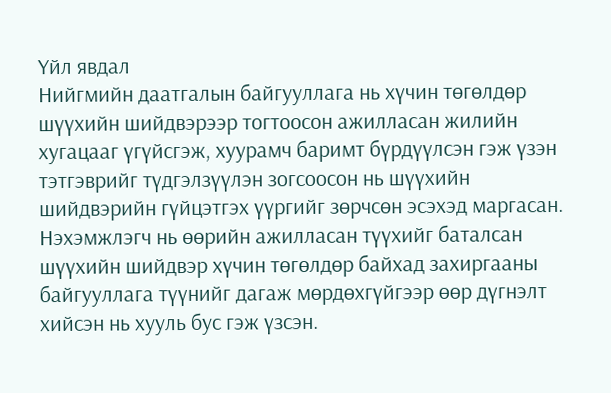Үйл явдал
Нийгмийн даатгалын байгууллага нь хүчин төгөлдөр шүүхийн шийдвэрээр тогтоосон ажилласан жилийн хугацааг үгүйсгэж, хуурамч баримт бүрдүүлсэн гэж үзэн тэтгэврийг түдгэлзүүлэн зогсоосон нь шүүхийн шийдвэрийн гүйцэтгэх үүргийг зөрчсөн эсэхэд маргасан. Нэхэмжлэгч нь өөрийн ажилласан түүхийг баталсан шүүхийн шийдвэр хүчин төгөлдөр байхад захиргааны байгууллага түүнийг дагаж мөрдөхгүйгээр өөр дүгнэлт хийсэн нь хууль бус гэж үзсэн.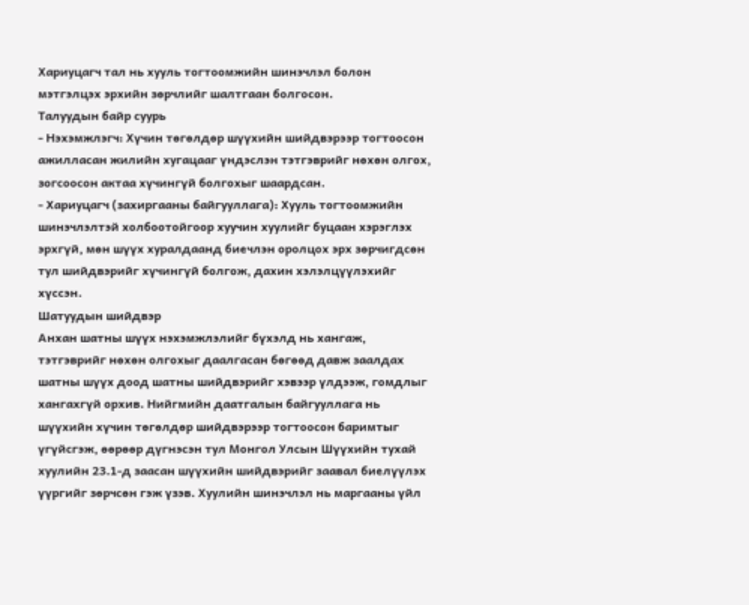Хариуцагч тал нь хууль тогтоомжийн шинэчлэл болон мэтгэлцэх эрхийн зөрчлийг шалтгаан болгосон.
Талуудын байр суурь
- Нэхэмжлэгч: Хүчин төгөлдөр шүүхийн шийдвэрээр тогтоосон ажилласан жилийн хугацааг үндэслэн тэтгэврийг нөхөн олгох, зогсоосон актаа хүчингүй болгохыг шаардсан.
- Хариуцагч (захиргааны байгууллага): Хууль тогтоомжийн шинэчлэлтэй холбоотойгоор хуучин хуулийг буцаан хэрэглэх эрхгүй, мөн шүүх хуралдаанд биечлэн оролцох эрх зөрчигдсөн тул шийдвэрийг хүчингүй болгож, дахин хэлэлцүүлэхийг хүссэн.
Шатуудын шийдвэр
Анхан шатны шүүх нэхэмжлэлийг бүхэлд нь хангаж, тэтгэврийг нөхөн олгохыг даалгасан бөгөөд давж заалдах шатны шүүх доод шатны шийдвэрийг хэвээр үлдээж, гомдлыг хангахгүй орхив. Нийгмийн даатгалын байгууллага нь шүүхийн хүчин төгөлдөр шийдвэрээр тогтоосон баримтыг үгүйсгэж, өөрөөр дүгнэсэн тул Монгол Улсын Шүүхийн тухай хуулийн 23.1-д заасан шүүхийн шийдвэрийг заавал биелүүлэх үүргийг зөрчсөн гэж үзэв. Хуулийн шинэчлэл нь маргааны үйл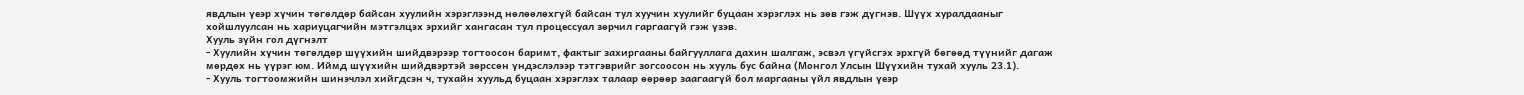явдлын үеэр хүчин төгөлдөр байсан хуулийн хэрэглээнд нөлөөлөхгүй байсан тул хуучин хуулийг буцаан хэрэглэх нь зөв гэж дүгнэв. Шүүх хуралдааныг хойшлуулсан нь хариуцагчийн мэтгэлцэх эрхийг хангасан тул процессуал зөрчил гаргаагүй гэж үзэв.
Хууль зүйн гол дүгнэлт
- Хуулийн хүчин төгөлдөр шүүхийн шийдвэрээр тогтоосон баримт, фактыг захиргааны байгууллага дахин шалгаж, эсвэл үгүйсгэх эрхгүй бөгөөд түүнийг дагаж мөрдөх нь үүрэг юм. Иймд шүүхийн шийдвэртэй зөрссөн үндэслэлээр тэтгэврийг зогсоосон нь хууль бус байна (Монгол Улсын Шүүхийн тухай хууль 23.1).
- Хууль тогтоомжийн шинэчлэл хийгдсэн ч, тухайн хуульд буцаан хэрэглэх талаар өөрөөр заагаагүй бол маргааны үйл явдлын үеэр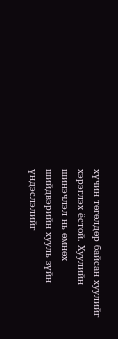хүчин төгөлдөр байсан хуулийг хэрэглэх ёстой. Хуулийн шинэчлэл нь өмнөх шийдвэрийн хууль зүйн үндэслэлийг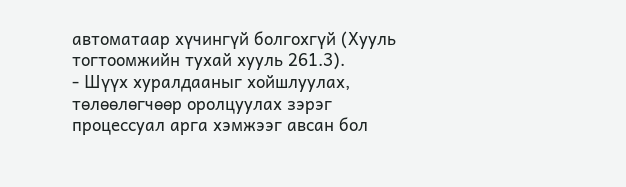автоматаар хүчингүй болгохгүй (Хууль тогтоомжийн тухай хууль 261.3).
- Шүүх хуралдааныг хойшлуулах, төлөөлөгчөөр оролцуулах зэрэг процессуал арга хэмжээг авсан бол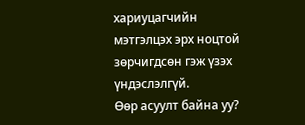хариуцагчийн мэтгэлцэх эрх ноцтой зөрчигдсөн гэж үзэх үндэслэлгүй.
Өөр асуулт байна уу?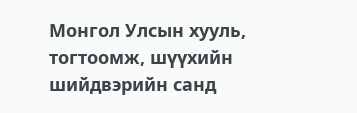Монгол Улсын хууль, тогтоомж, шүүхийн шийдвэрийн санд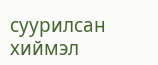суурилсан хиймэл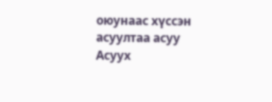оюунаас хүссэн асуултаа асуу
Асуух